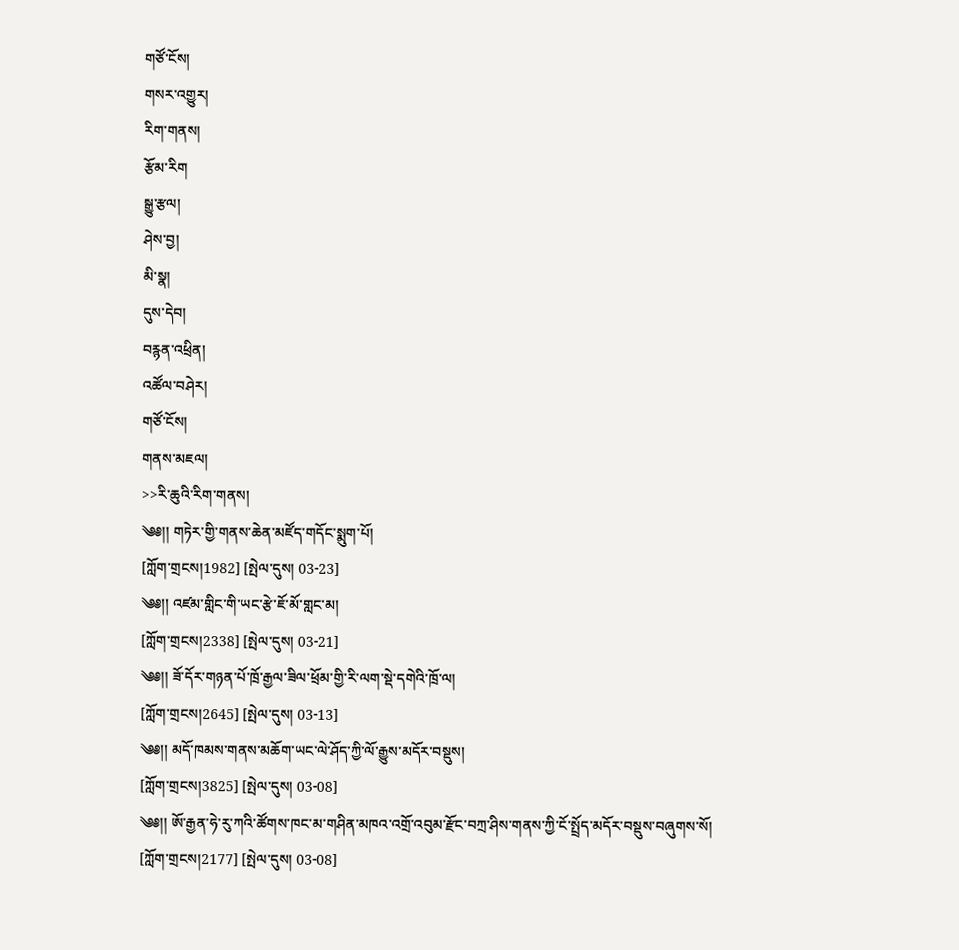གཙོ་ངོས།
གསར་འགྱུར།
རིག་གནས།
རྩོམ་རིག
སྒྱུ་རྩལ།
ཤེས་བྱ།
མི་སྣ།
དུས་དེབ།
བརྙན་འཕྲིན།
འཚོལ་བཤེར།
གཙོ་ངོས།
གནས་མཇལ།
>>རི་ཆུའི་རིག་གནས།
༄༅།། གཏེར་གྱི་གནས་ཆེན་མཛོད་གདོང་སྨུག་པོ།
[ཀློག་གྲངས།1982] [སྤེལ་དུས། 03-23]
༄༅།། འཛམ་གླིང་གི་ཡང་རྩེ་ཇོ་མོ་གླང་མ།
[ཀློག་གྲངས།2338] [སྤེལ་དུས། 03-21]
༄༅།། ཟོ་དོར་གཉན་པོ་ཁྲོ་རྒྱལ་ཟིལ་ཕྲོམ་གྱི་རི་ལག་སྡེ་དགེའི་ཁྲོ་ལ།
[ཀློག་གྲངས།2645] [སྤེལ་དུས། 03-13]
༄༅།། མདོ་ཁམས་གནས་མཆོག་ཡང་ལེ་ཤོད་ཀྱི་ལོ་རྒྱུས་མདོར་བསྡུས།
[ཀློག་གྲངས།3825] [སྤེལ་དུས། 03-08]
༄༅།། ཨོ་རྒྱན་ཧེ་རུ་ཀའི་ཚོགས་ཁང་མ་གཤིན་མཁའ་འགྲོ་འབུམ་རྫོང་བཀྲ་ཤིས་གནས་ཀྱི་ངོ་སྤྲོད་མདོར་བསྡུས་བཞུགས་སོ།
[ཀློག་གྲངས།2177] [སྤེལ་དུས། 03-08]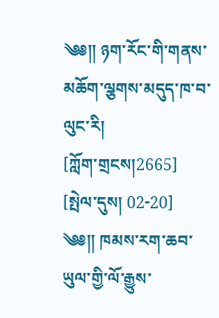༄༅།། ཉག་རོང་གི་གནས་མཆོག་ལྕགས་མདུད་ཁ་བ་ལུང་རི།
[ཀློག་གྲངས།2665] [སྤེལ་དུས། 02-20]
༄༅།། ཁམས་རག་ཆབ་ཡུལ་གྱི་ལོ་རྒྱུས་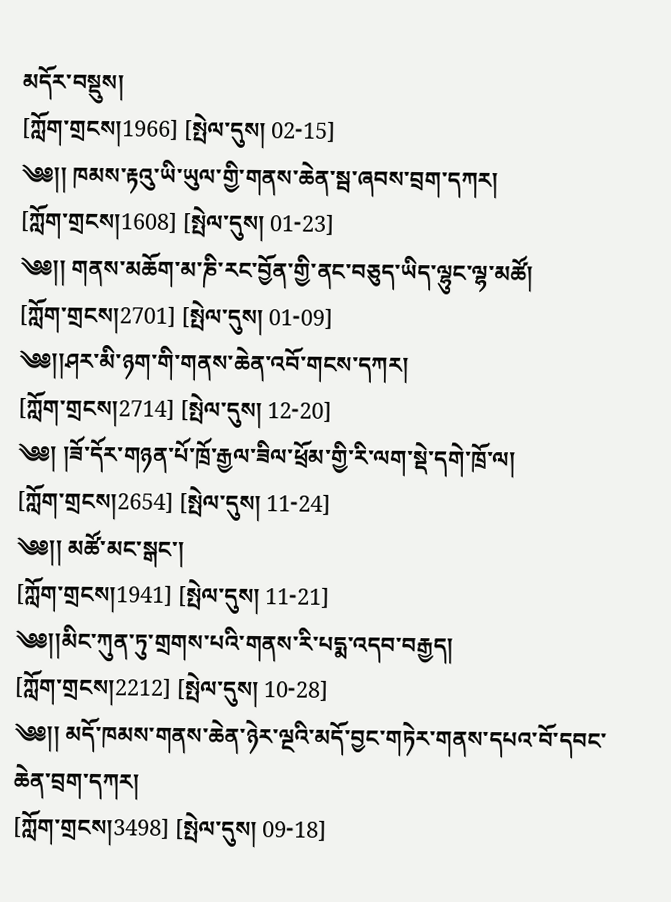མདོར་བསྡུས།
[ཀློག་གྲངས།1966] [སྤེལ་དུས། 02-15]
༄༅།། ཁམས་རྟའུ་ཡི་ཡུལ་གྱི་གནས་ཆེན་སྦ་ཞབས་བྲག་དཀར།
[ཀློག་གྲངས།1608] [སྤེལ་དུས། 01-23]
༄༅།། གནས་མཆོག་མ་ཎི་རང་བྱོན་གྱི་ནང་བཅུད་ཡིད་ལྷུང་ལྷ་མཚོ།
[ཀློག་གྲངས།2701] [སྤེལ་དུས། 01-09]
༄༅།།ཤར་མི་ཉག་གི་གནས་ཆེན་འབོ་གངས་དཀར།
[ཀློག་གྲངས།2714] [སྤེལ་དུས། 12-20]
༄༅། །ཟོ་དོར་གཉན་པོ་ཁྲོ་རྒྱལ་ཟིལ་ཕྲོམ་གྱི་རི་ལག་སྡེ་དགེ་ཁྲོ་ལ།
[ཀློག་གྲངས།2654] [སྤེལ་དུས། 11-24]
༄༅།། མཚོ་མང་སྒང་།
[ཀློག་གྲངས།1941] [སྤེལ་དུས། 11-21]
༄༅།།མིང་ཀུན་ཏུ་གྲགས་པའི་གནས་རི་པདྨ་འདབ་བརྒྱད།
[ཀློག་གྲངས།2212] [སྤེལ་དུས། 10-28]
༄༅།། མདོ་ཁམས་གནས་ཆེན་ཉེར་ལྔའི་མདོ་བྱང་གཏེར་གནས་དཔའ་བོ་དབང་ཆེན་བྲག་དཀར།
[ཀློག་གྲངས།3498] [སྤེལ་དུས། 09-18]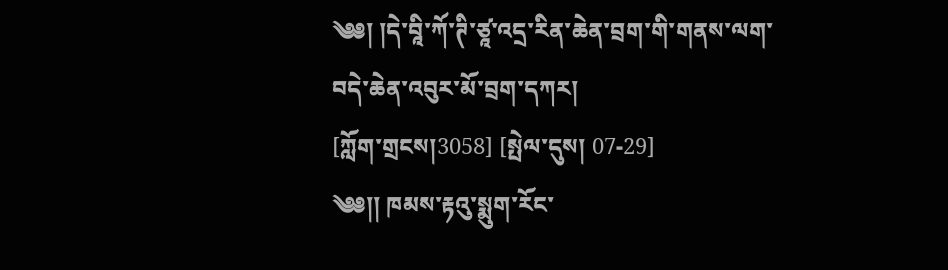༄༅། །དེ་བཱི་ཀོ་ཊི་ཙཱ་འདྲ་རིན་ཆེན་བྲག་གི་གནས་ལག་བདེ་ཆེན་འབུར་མོ་བྲག་དཀར།
[ཀློག་གྲངས།3058] [སྤེལ་དུས། 07-29]
༄༅།། ཁམས་རྟའུ་སྨུག་རོང་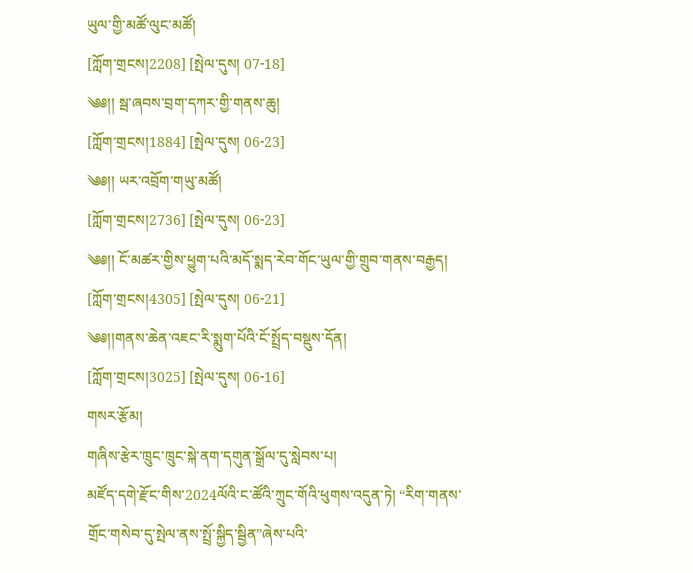ཡུལ་གྱི་མཚོ་ལུང་མཚོ།
[ཀློག་གྲངས།2208] [སྤེལ་དུས། 07-18]
༄༅།། སྦ་ཞབས་བྲག་དཀར་གྱི་གནས་ཆུ།
[ཀློག་གྲངས།1884] [སྤེལ་དུས། 06-23]
༄༅།། ཡར་འབྲོག་གཡུ་མཚོ།
[ཀློག་གྲངས།2736] [སྤེལ་དུས། 06-23]
༄༅།། ངོ་མཚར་གྱིས་ཕྱུག་པའི་མདོ་སྨད་རེབ་གོང་ཡུལ་གྱི་གྲུབ་གནས་བརྒྱད།
[ཀློག་གྲངས།4305] [སྤེལ་དུས། 06-21]
༄༅།།གནས་ཆེན་འཇང་རི་སྨུག་པོའི་ངོ་སྤྲོད་བསྡུས་དོན།
[ཀློག་གྲངས།3025] [སྤེལ་དུས། 06-16]
གསར་རྩོམ།
གཞིས་རྩེར་ཁྲུང་ཁྲུང་སྐེ་ནག་དགུན་སྒྲོལ་དུ་སླེབས་པ།
མཛོད་དགེ་རྫོང་གིས་2024ལོའི་ང་ཚོའི་ཀྲུང་གོའི་ཕུགས་འདུན་ཏེ། “རིག་གནས་གྲོང་གསེབ་དུ་སྤེལ་ནས་སྤྲོ་སྐྱིད་སྦྱིན”ཞེས་པའི་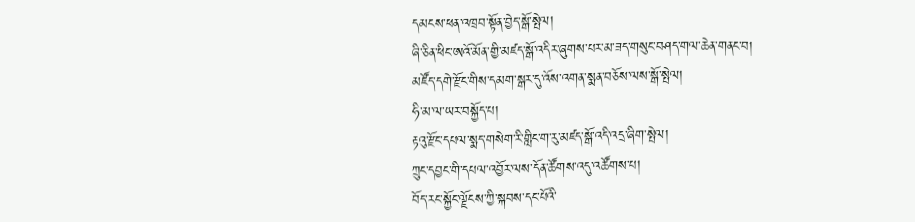དམངས་ཕན་འཁྲབ་སྟོན་བྱེད་སྒོ་སྤེལ།
ཞི་ཅིན་ཕིང་ཨའོ་མོན་གྱི་མཛད་སྒོ་འདིར་ཞུགས་པར་མ་ཟད་གསུང་བཤད་གལ་ཆེན་གནང་བ།
མཛོད་དགེ་རྫོང་གིས་དམག་སྒར་དུ་འོས་འགན་སྨན་བཅོས་ལས་སྒོ་སྤེལ།
ཧི་མ་ལ་ཡར་བསྐྱོད་པ།
རྟའུ་རྫོང་དཔལ་སྨད་གསེག་རི་གླིང་ག་རུ་མཛད་སྒོ་འདི་འདྲ་ཞིག་སྤེལ།
ཀྲུང་དབྱང་གི་དཔལ་འབྱོར་ལས་དོན་ཚོགས་འདུ་འཚོགས་པ།
བོད་རང་སྐྱོང་ལྗོངས་ཀྱི་སྐབས་དང་པོའི་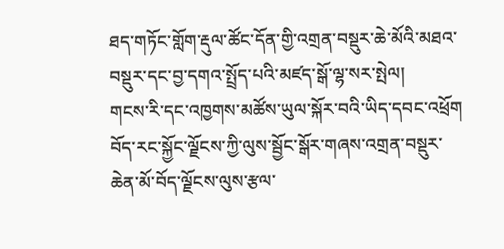ཐད་གཏོང་གློག་རྡུལ་ཚོང་དོན་གྱི་འགྲན་བསྡུར་ཆེ་མོའི་མཐའ་བསྡུར་དང་བྱ་དགའ་སྤྲོད་པའི་མཛད་སྒོ་ལྷ་སར་སྤེལ།
གངས་རི་དང་འཁྱགས་མཚོས་ཡུལ་སྐོར་བའི་ཡིད་དབང་འཕྲོག
བོད་རང་སྐྱོང་ལྗོངས་ཀྱི་ལུས་སྦྱོང་སྒོར་གཞས་འགྲན་བསྡུར་ཆེན་མོ་བོད་ལྗོངས་ལུས་རྩལ་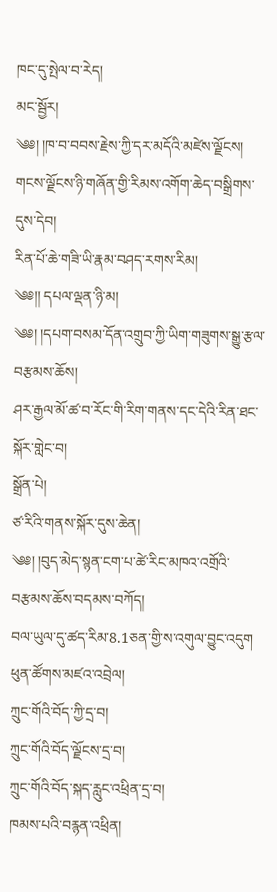ཁང་དུ་སྤེལ་བ་རེད།
མང་སྦྱོར།
༄༅། །ཁ་བ་བབས་རྗེས་ཀྱི་དར་མདོའི་མཛེས་ལྗོངས།
གངས་ལྗོངས་ཉི་གཞོན་གྱི་རིམས་འགོག་ཆེད་བསྒྲིགས་དུས་དེབ།
རིན་པོ་ཆེ་གཟི་ཡི་རྣམ་བཤད་རགས་རིམ།
༄༅།། དཔལ་ལྡན་ཉི་མ།
༄༅། །དཔག་བསམ་དོན་འགྲུབ་ཀྱི་ཡིག་གཟུགས་སྒྱུ་རྩལ་བརྩམས་ཆོས།
ཤར་རྒྱལ་མོ་ཚ་བ་རོང་གི་རིག་གནས་དང་དེའི་རིན་ཐང་སྐོར་གླེང་བ།
སྒྲོན་པེ།
ཙ་རིའི་གནས་སྐོར་དུས་ཆེན།
༄༅། །བུད་མེད་སྙན་ངག་པ་ཚེ་རིང་མཁའ་འགྲོའི་བརྩམས་ཆོས་བདམས་བཀོད།
བལ་ཡུལ་དུ་ཚད་རིམ་8.1ཅན་གྱི་ས་འགུལ་བྱུང་འདུག
ཕུན་ཚོགས་མཛའ་འབྲེལ།
ཀྲུང་གོའི་བོད་ཀྱི་དྲ་བ།
ཀྲུང་གོའི་བོད་ལྗོངས་དྲ་བ།
ཀྲུང་གོའི་བོད་སྐད་རླུང་འཕྲིན་དྲ་བ།
ཁམས་པའི་བརྙན་འཕྲིན།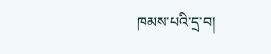ཁམས་པའི་དྲ་བ།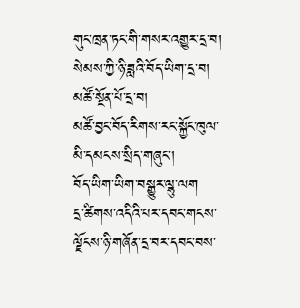གུང་ཁྲན་ཏང་གི་གསར་འགྱུར་དྲ་བ།
སེམས་ཀྱི་ཉི་ཟླའི་བོད་ཡིག་དྲ་བ།
མཚོ་སྔོན་པོ་དྲ་བ།
མཚོ་བྱང་བོད་རིགས་རང་སྐྱོང་ཁུལ་མི་དམངས་སྲིད་གཞུང་།
བོད་ཡིག་ཡིག་བསྒྱུར་ལྷུ་ལག
དྲ་ཚིགས་འདིའི་པར་དབང་གངས་ལྗོངས་ཉི་གཞོན་དྲ་བར་དབང་བས་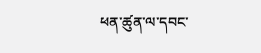ཕན་ཚུན་ལ་དབང་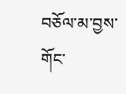བཅོལ་མ་བྱས་གོང་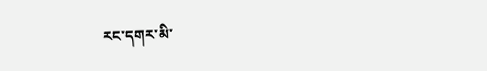རང་དགར་མི་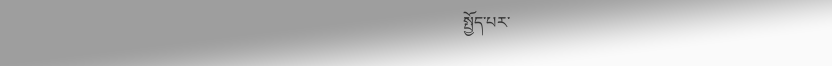སྤྱོད་པར་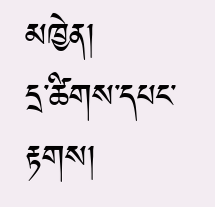མཁྱེན།
དྲ་ཚིགས་དཔང་རྟགས།